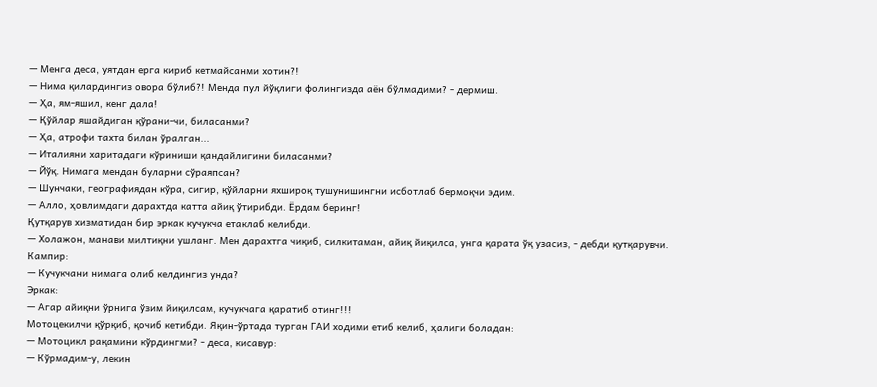— Менга деса, уятдан ерга кириб кетмайсанми хотин?!
— Нима қилардингиз овора бўлиб?! Менда пул йўқлиги фолингизда аён бўлмадими? - дермиш.
— Ҳа, ям-яшил, кенг дала!
— Қўйлар яшайдиган қўрани-чи, биласанми?
— Ҳа, атрофи тахта билан ўралган...
— Италияни харитадаги кўриниши қандайлигини биласанми?
— Йўқ. Нимага мендан буларни сўраяпсан?
— Шунчаки, географиядан кўра, сигир, қўйларни яхшироқ тушунишингни исботлаб бермоқчи эдим.
— Алло, ҳовлимдаги дарахтда катта айиқ ўтирибди. Ёрдам беринг!
Қутқарув хизматидан бир эркак кучукча етаклаб келибди.
— Холажон, манави милтиқни ушланг. Мен дарахтга чиқиб, силкитаман, айиқ йиқилса, унга қарата ўқ узасиз, - дебди қутқарувчи.
Кампир:
— Кучукчани нимага олиб келдингиз унда?
Эркак:
— Агар айиқни ўрнига ўзим йиқилсам, кучукчага қаратиб отинг!!!
Мотоцекилчи қўрқиб, қочиб кетибди. Яқин-ўртада турган ГАИ ходими етиб келиб, ҳалиги боладан:
— Мотоцикл рақамини кўрдингми? - деса, кисавур:
— Кўрмадим-у, лекин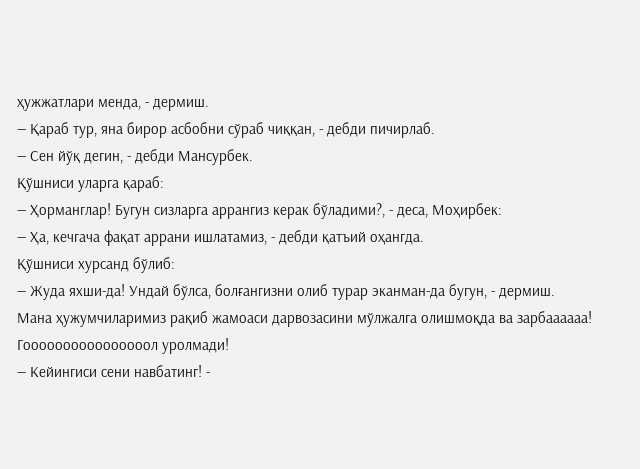ҳужжатлари менда, - дермиш.
— Қараб тур, яна бирор асбобни сўраб чиққан, - дебди пичирлаб.
— Сен йўқ дегин, - дебди Мансурбек.
Қўшниси уларга қараб:
— Ҳорманглар! Бугун сизларга аррангиз керак бўладими?, - деса, Моҳирбек:
— Ҳа, кечгача фақат аррани ишлатамиз, - дебди қатъий оҳангда.
Қўшниси хурсанд бўлиб:
— Жуда яхши-да! Ундай бўлса, болғангизни олиб турар эканман-да бугун, - дермиш.
Мана ҳужумчиларимиз рақиб жамоаси дарвозасини мўлжалга олишмоқда ва зарбаааааа! Гоооооооооооооооол уролмади!
— Кейингиси сени навбатинг! -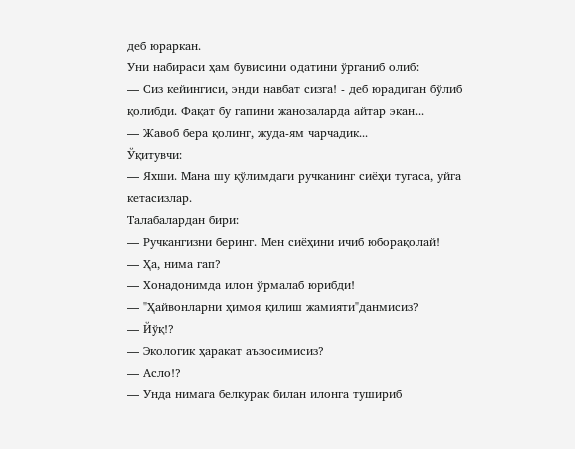деб юраркан.
Уни набираси ҳам бувисини одатини ўрганиб олиб:
— Сиз кейингиси, энди навбат сизга! - деб юрадиган бўлиб қолибди. Фақат бу гапини жанозаларда айтар экан...
— Жавоб бера қолинг, жуда-ям чарчадик...
Ўқитувчи:
— Яхши. Мана шу қўлимдаги ручканинг сиёҳи тугаса, уйга кетасизлар.
Талабалардан бири:
— Ручкангизни беринг. Мен сиёҳини ичиб юборақолай!
— Ҳа, нима гап?
— Хонадонимда илон ўрмалаб юрибди!
— "Ҳайвонларни ҳимоя қилиш жамияти"данмисиз?
— Йўқ!?
— Экологик ҳаракат аъзосимисиз?
— Асло!?
— Унда нимага белкурак билан илонга тушириб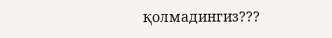қолмадингиз???